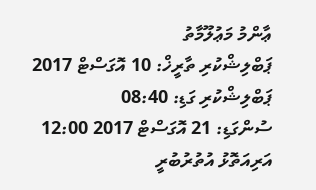ޢާންމު މަޢުލޫމާތު
ޕަބްލިޝްކުރި ތާރީޚް: 10 އޮގަސްޓް 2017
ޕަބްލިޝްކުރި ގަޑި: 08:40
ސުންގަޑި: 21 އޮގަސްޓް 2017 12:00
އަރިއަތޮޅު އުތުރުބުރީ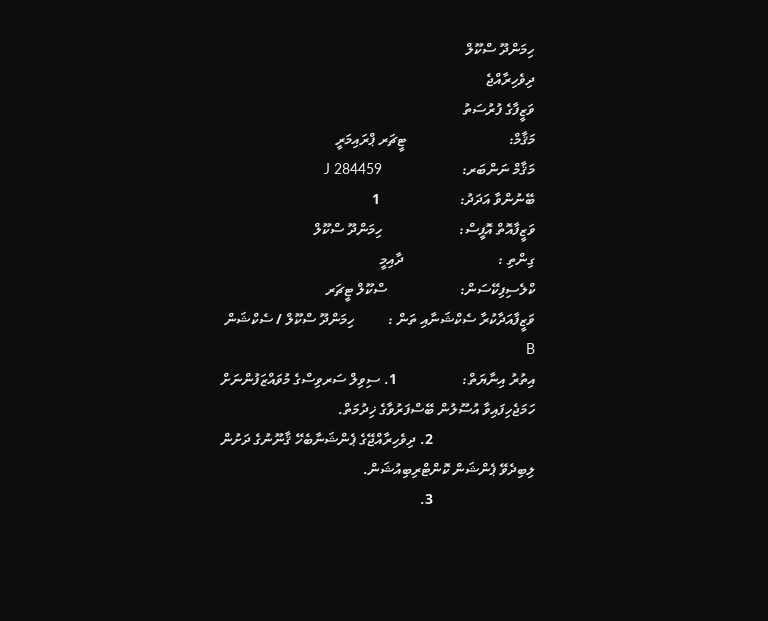ހިމަންދޫ ސްކޫލް
ދިވެހިރާއްޖެ
ވަޒީފާގެ ފުރުސަތު
މަޤާމް:                            ޓީޗަރ ޕްރައިމަރީ
މަޤާމް ނަންބަރ:                      J 284459
ބޭނުންވާ އަދަދު:                      1
ވަޒީފާއޮތް އޮފީސް:                     ހިމަންދޫ ސްކޫލް
ގިންތި :                          ދާއިމީ
ކްލެސިފިކޭސަން:                    ސްކޫލް ޓީޗަރ
ވަޒީފާއަދާކުރާ ސެކްޝަނާއި ތަން :         ހިމަންދޫ ސްކޫލް / ސެކްޝަން B
އިތުރު އިނާޔަތް:                  1. ސިވިލް ސަރވިސްގެ މުވައްޒަފުންނަށް ހަމަޖެހިފައިވާ އުސޫލުން ބޭސްފަރުވާގެ ޚިދުމަތް.
                            2. ދިވެހިރާއްޖޭގެ ޕެންޝަނާބެހޭ ޤާނޫނުގެ ދަށުން ލިބިދެވޭ ޕެންޝަން ކޮންޓްރިބިއުޝަން.
                            3.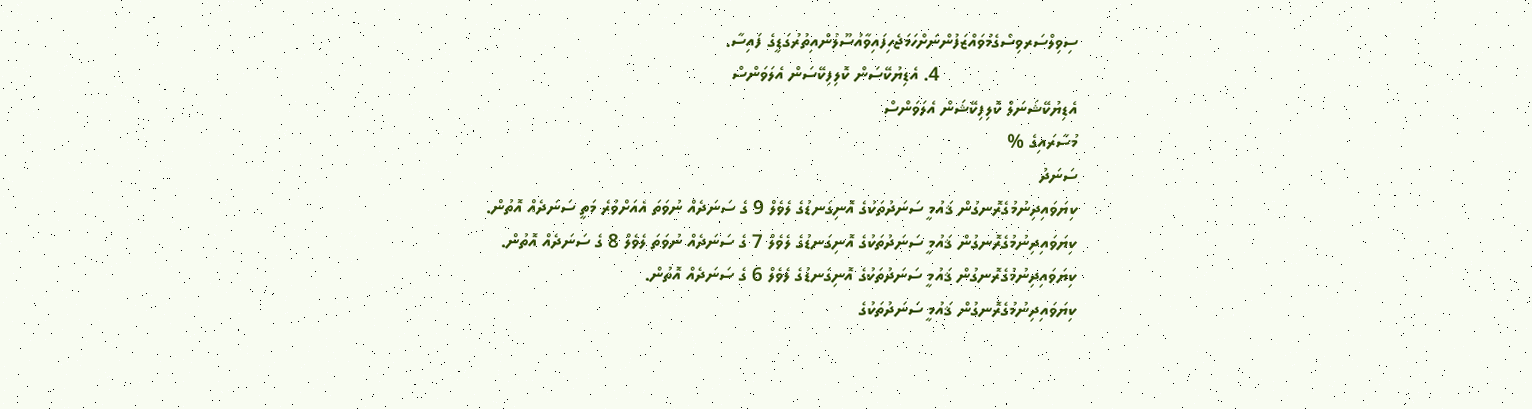ސިވިލްސަރވިސްގެމުވައްޒަފުންނަށްހަމަޖެހިފައިވާއުސޫލުންއިތުރުގަޑީގެ ފައިސާ.
                            4. އެޑިޔުކޭސަން ކޮލިފިކޭސަން އެލަވަންސް
އެޑިޔުކޭޝަނަލް ކޮލިފިކޭޝަން އެލަވަންސް
މުސާރައިގެ %
ސަނަދު
ކިޔަވައިދިނުމުގެރޮނގުން ޤައުމީ ސަނަދުތަކުގެ އޮނިގަނޑުގެ ލެވެލް 9 ގެ ސަނަދެއް ނުވަތަ އެއަށްވުރެ މަތީ ސަނަދެއް އޮތުން.
ކިޔަވައިދިނުމުގެރޮނގުން ޤައުމީ ސަނަދުތަކުގެ އޮނިގަނޑުގެ ލެވެލް 7 ގެ ސަނަދެއް ނުވަތަ ލެވެލް 8 ގެ ސަނަދެއް އޮތުން.
ކިޔަވައިދިނުމުގެރޮނގުން ޤައުމީ ސަނަދުތަކުގެ އޮނިގަނޑުގެ ލެވެލް 6 ގެ ސަނަދެއް އޮތުން.
ކިޔަވައިދިނުމުގެރޮނގުން ޤައުމީ ސަނަދުތަކުގެ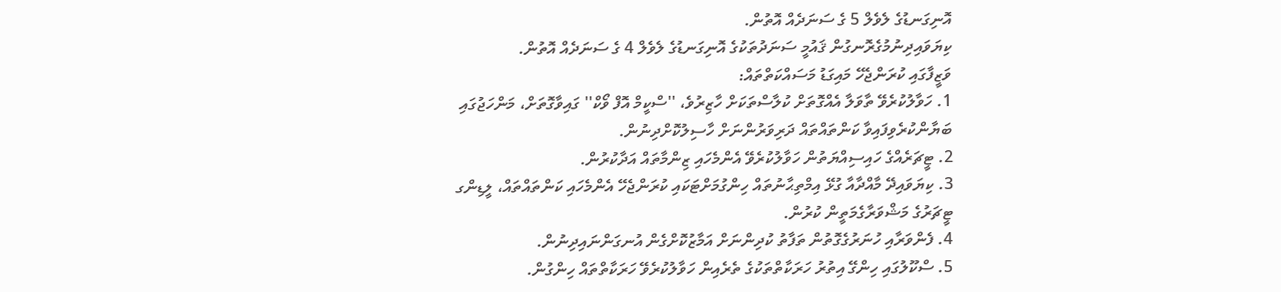އޮނިގަނޑުގެ ލެވެލް 5 ގެ ސަނަދެއް އޮތުން.
ކިޔަވައިދިނުމުގެރޮނގުން ޤައުމީ ސަނަދުތަކުގެ އޮނިގަނޑުގެ ލެވެލް 4 ގެ ސަނަދެއް އޮތުން.
ވަޒީފާގައި ކުރަންޖެހޭ މައިގަޑު މަސައްކަތްތައް:
1. ހަވާލުކުރެވޭ ތާވަލާ އެއްގޮތަށް ކުލާސްތަކަށް ހާޒިރުވެ، ''ސްކީމް އޮފް ވޯކް'' ގައިވާގޮތަށް، މަންހަޖުގައި ބަޔާންކުރެވިފައިވާ ކަންތައްތައް ދަރިވަރުންނަށް ހާސިލުކޮށްދިނުން.
2. ޓީޗަރެއްގެ ހައިސިއްޔަތުން ހަވާލުކުރެވޭ އެންމެހައި ޒިންމާތައް އަދާކުރުން.
3. ކިޔަވައިދޭ މާއްދާއާ ގުޅޭ އިމްތިޙާނުތައް ހިންގުމަށްޓަކައި ކުރަންޖެހޭ އެންމެހައި ކަންތައްތައް، ލީޑިންގ ޓީޗަރުގެ މަޝްވަރާގެމަތީން ކުރުން.
4. ފެންވަރާއި ހުނަރުގެގޮތުން ތަފާތު ކުދިންނަށް އަމާޒުކޮށްގެން އުނގަންނައިދިނުން.
5. ސްކޫލުގައި ހިންގޭ އިތުރު ހަރަކާތްތަކުގެ ތެރެއިން ހަވާލުކުރެވޭ ހަރަކާތްތައް ހިންގުން.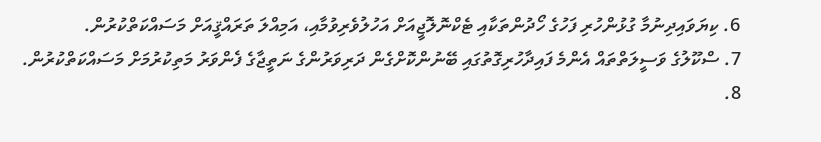6. ކިޔަވައިދިނުމާ ގުޅުންހުރި ފަހުގެ ހޯދުންތަކާއި ޓެކްނޮލޮޖީއަށް އަހުލުވެރިވުމާއި، އަމިއްލަ ތަރައްޤީއަށް މަސައްކަތްކުރުން.
7. ސްކޫލުގެ ވަސީލަތްތައް އެންމެ ފައިދާހުރިގޮތުގައި ބޭނުންކޮށްގެން ދަރިވަރުންގެ ނަތީޖާގެ ފެންވަރު މަތިކުރުމަށް މަސައްކަތްކުރުން.
8.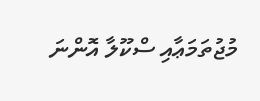މުޖުތަމަޢާއި ސްކޫލާ އޮންނަ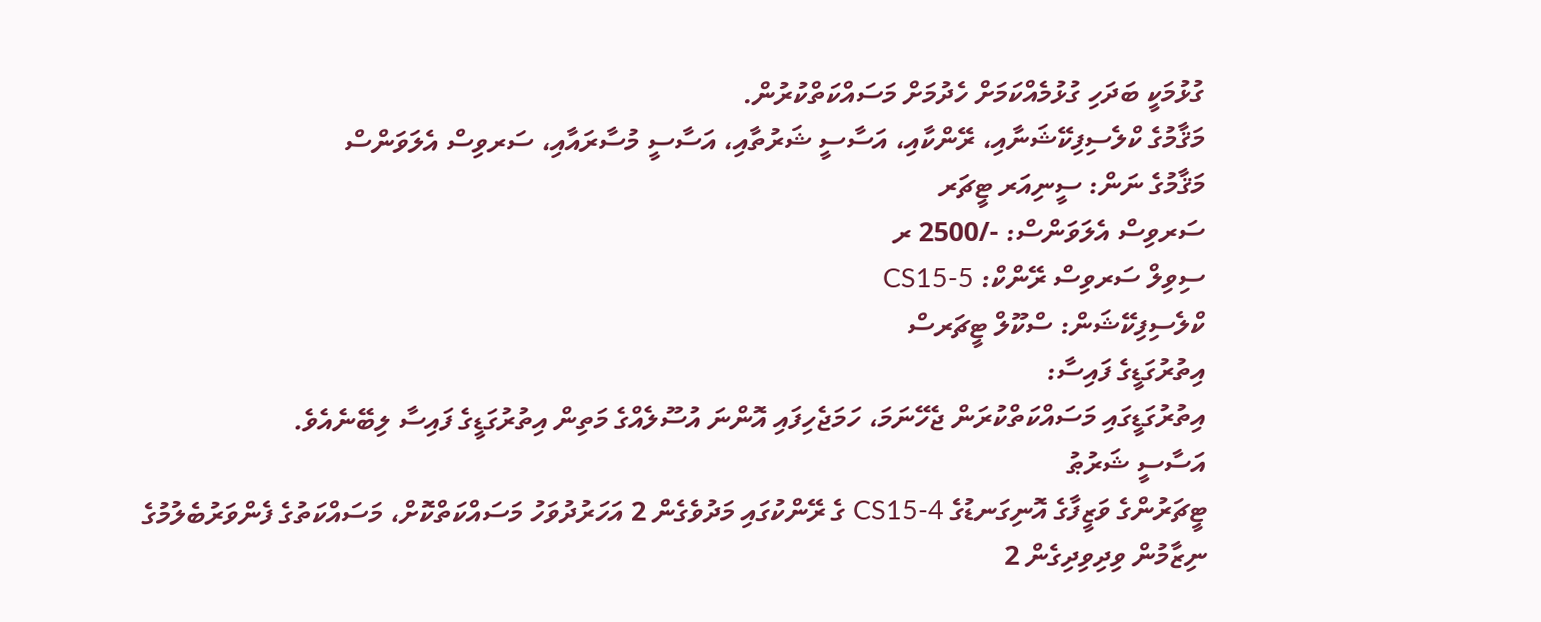ގުޅުމަކީ ބަދަހި ގުޅުމެއްކަމަށް ހެދުމަށް މަސައްކަތްކުރުން.
މަޤާމުގެ ކްލެސިފިކޭޝަނާއި، ރޭންކާއި، އަސާސީ ޝަރުތާއި، އަސާސީ މުސާރައާއި، ސަރވިސް އެލަވަންސް
މަޤާމުގެ ނަން: ސީނިއަރ ޓީޗަރ
ސަރވިސް އެލަވަންސް: -/2500 ރ
ސިވިލް ސަރވިސް ރޭންކް: CS15-5
ކްލެސިފިކޭޝަން: ސްކޫލް ޓީޗަރސް
އިތުރުގަޑީގެ ފައިސާ:
އިތުރުގަޑީގައި މަސައްކަތްކުރަން ޖެހޭނަމަ، ހަމަޖެހިފައި އޮންނަ އުސޫލެއްގެ މަތިން އިތުރުގަޑީގެ ފައިސާ ލިބޭނެއެވެ.
އަސާސީ ޝަރުޠު
ޓީޗަރުންގެ ވަޒީފާގެ އޮނިގަނޑުގެ CS15-4 ގެ ރޭންކުގައި މަދުވެގެން 2 އަހަރުދުވަހު މަސައްކަތްކޮށް، މަސައްކަތުގެ ފެންވަރުބެލުމުގެ ނިޒާމުން ވިދިވިދިގެން 2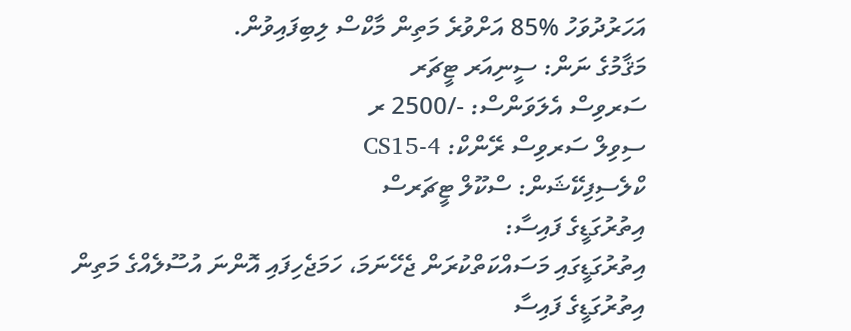އަހަރުދުވަހު %85 އަށްވުރެ މަތިން މާކްސް ލިބިފައިވުން.
މަޤާމުގެ ނަން: ސީނިއަރ ޓީޗަރ
ސަރވިސް އެލަވަންސް: -/2500 ރ
ސިވިލް ސަރވިސް ރޭންކް: CS15-4
ކްލެސިފިކޭޝަން: ސްކޫލް ޓީޗަރސް
އިތުރުގަޑީގެ ފައިސާ:
އިތުރުގަޑީގައި މަސައްކަތްކުރަން ޖެހޭނަމަ، ހަމަޖެހިފައި އޮންނަ އުސޫލެއްގެ މަތިން އިތުރުގަޑީގެ ފައިސާ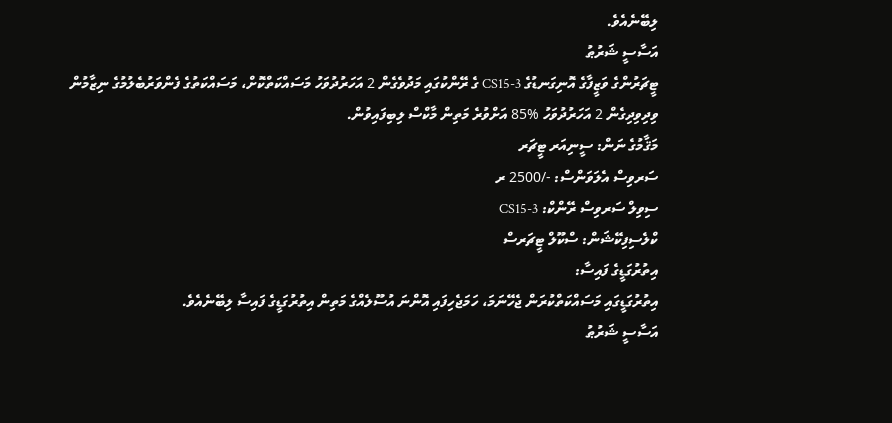ލިބޭނެއެވެ.
އަސާސީ ޝަރުޠު
ޓީޗަރުންގެ ވަޒީފާގެ އޮނިގަނޑުގެ CS15-3 ގެ ރޭންކުގައި މަދުވެގެން 2 އަހަރުދުވަހު މަސައްކަތްކޮށް، މަސައްކަތުގެ ފެންވަރުބެލުމުގެ ނިޒާމުން ވިދިވިދިގެން 2 އަހަރުދުވަހު %85 އަށްވުރެ މަތިން މާކްސް ލިބިފައިވުން.
މަޤާމުގެ ނަން: ސީނިއަރ ޓީޗަރ
ސަރވިސް އެލަވަންސް: -/2500 ރ
ސިވިލް ސަރވިސް ރޭންކް: CS15-3
ކްލެސިފިކޭޝަން: ސްކޫލް ޓީޗަރސް
އިތުރުގަޑީގެ ފައިސާ:
އިތުރުގަޑީގައި މަސައްކަތްކުރަން ޖެހޭނަމަ، ހަމަޖެހިފައި އޮންނަ އުސޫލެއްގެ މަތިން އިތުރުގަޑީގެ ފައިސާ ލިބޭނެއެވެ.
އަސާސީ ޝަރުޠު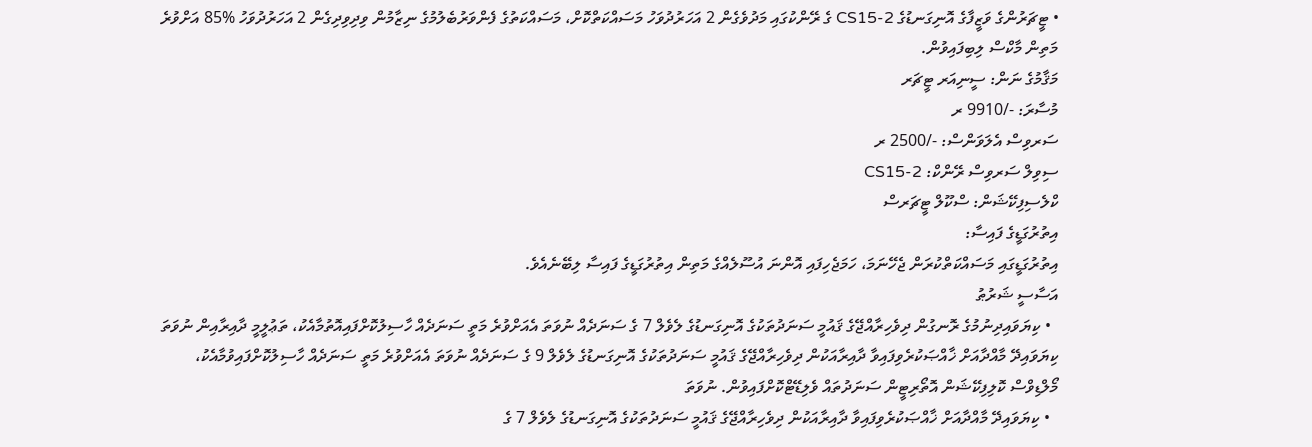• ޓީޗަރުންގެ ވަޒީފާގެ އޮނިގަނޑުގެ CS15-2 ގެ ރޭންކުގައި މަދުވެގެން 2 އަހަރުދުވަހު މަސައްކަތްކޮށް، މަސައްކަތުގެ ފެންވަރުބެލުމުގެ ނިޒާމުން ވިދިވިދިގެން 2 އަހަރުދުވަހު %85 އަށްވުރެ މަތިން މާކްސް ލިބިފައިވުން.
މަޤާމުގެ ނަން: ސީނިއަރ ޓީޗަރ
މުސާރަ: -/9910 ރ
ސަރވިސް އެލަވަންސް: -/2500 ރ
ސިވިލް ސަރވިސް ރޭންކް: CS15-2
ކްލެސިފިކޭޝަން: ސްކޫލް ޓީޗަރސް
އިތުރުގަޑީގެ ފައިސާ:
އިތުރުގަޑީގައި މަސައްކަތްކުރަން ޖެހޭނަމަ، ހަމަޖެހިފައި އޮންނަ އުސޫލެއްގެ މަތިން އިތުރުގަޑީގެ ފައިސާ ލިބޭނެއެވެ.
އަސާސީ ޝަރުޠު
  • ކިޔަވައިދިނުމުގެ ރޮނގުން ދިވެހިރާއްޖޭގެ ޤައުމީ ސަނަދުތަކުގެ އޮނިގަނޑުގެ ލެވެލް 7 ގެ ސަނަދެއް ނުވަތަ އެއަށްވުރެ މަތީ ސަނަދެއް ހާސިލުކޮށްފައިއޮތުމާއެކު، ތަޢުލީމީ ދާއިރާއިން ނުވަތަ ކިޔަވައިދޭ މާއްދާއަށް ޚާއްޞަކުރެވިފައިވާ ދާއިރާއަކުން ދިވެހިރާއްޖޭގެ ޤައުމީ ސަނަދުތަކުގެ އޮނިގަނޑުގެ ލެވެލް 9 ގެ ސަނަދެއް ނުވަތަ އެއަށްވުރެ މަތީ ސަނަދެއް ހާސިލުކޮށްފައިވުމާއެކު،  މޯލްޑިވްސް ކޮލިފިކޭޝަން އޮތޯރިޓީން ސަނަދުތައް ވެލިޑޭޓްކޮށްފައިވުން. ނުވަތަ
  • ކިޔަވައިދޭ މާއްދާއަށް ޚާއްޞަކުރެވިފައިވާ ދާއިރާއަކުން ދިވެހިރާއްޖޭގެ ޤައުމީ ސަނަދުތަކުގެ އޮނިގަނޑުގެ ލެވެލް 7 ގެ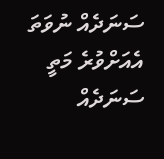ސަނަދެއް ނުވަތަ އެއަށްވުރެ މަތީ ސަނަދެއް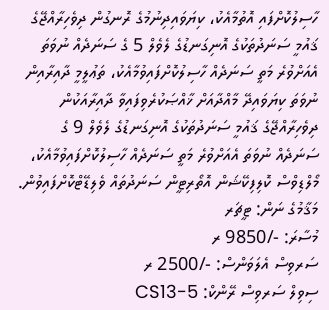ހާސިލުކޮށްފައި އޮތުމާއެކު، ކިޔަވައިދިނުމުގެ ރޮނގުން ދިވެހިރާއްޖޭގެ ޤައުމީ ސަނަދުތަކުގެ އޮނިގަނޑުގެ ލެވެލް 5 ގެ ސަނަދެއް ނުވަތަ އެއަށްވުރެ މަތީ ސަނަދެއް ހާސިލުކޮށްފައިވުމާއެކު، ތަޢުލީމީ ދާއިރާއިން ނުވަތަ ކިޔަވައިދޭ މާއްދާއަށް ޚާއްޞަކުރެވިފައިވާ ދާއިރާއަކުން ދިވެހިރާއްޖޭގެ ޤައުމީ ސަނަދުތަކުގެ އޮނިގަނޑުގެ ލެވެލް 9 ގެ ސަނަދެއް ނުވަތަ އެއަށްވުރެ މަތީ ސަނަދެއް ހާސިލުކޮށްފައިވުމާއެކު،  މޯލްޑިވްސް ކޮލިފިކޭޝަން އޮތޯރިޓީން ސަނަދުތައް ވެލިޑޭޓްކޮށްފައިވުން.
މަޤާމުގެ ނަން: ޓީޗަރ
މުސާރަ: -/9850 ރ
ސަރވިސް އެލަވަންސް: -/2500 ރ
ސިވިލް ސަރވިސް ރޭންކް: CS13-5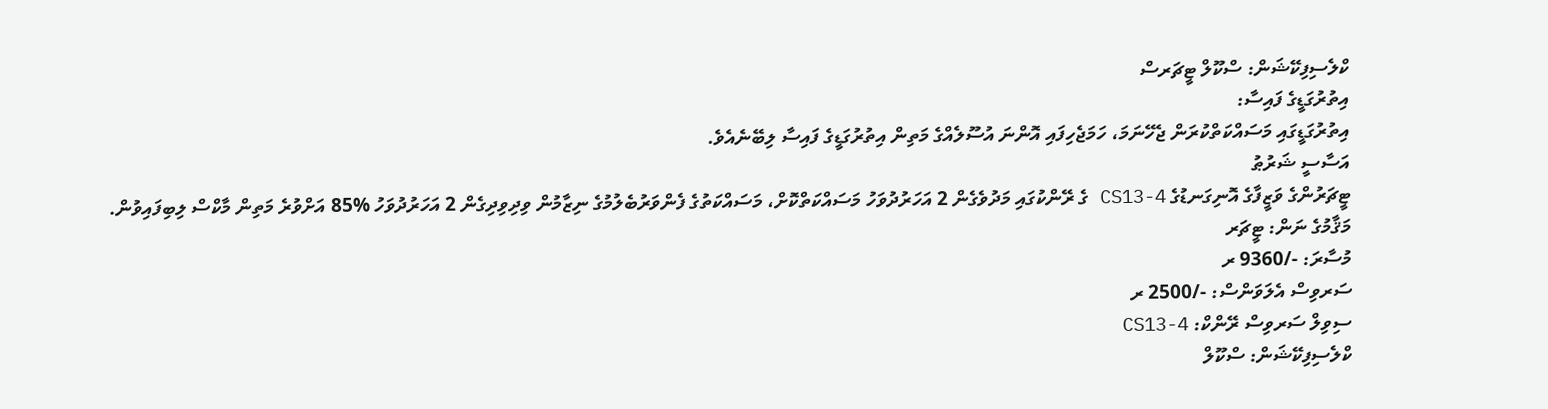ކްލެސިފިކޭޝަން: ސްކޫލް ޓީޗަރސް
އިތުރުގަޑީގެ ފައިސާ:
އިތުރުގަޑީގައި މަސައްކަތްކުރަން ޖެހޭނަމަ، ހަމަޖެހިފައި އޮންނަ އުސޫލެއްގެ މަތިން އިތުރުގަޑީގެ ފައިސާ ލިބޭނެއެވެ.
އަސާސީ ޝަރުޠު
ޓީޗަރުންގެ ވަޒީފާގެ އޮނިގަނޑުގެ 4-CS13 ގެ ރޭންކުގައި މަދުވެގެން 2 އަހަރުދުވަހު މަސައްކަތްކޮށް، މަސައްކަތުގެ ފެންވަރުބެލުމުގެ ނިޒާމުން ވިދިވިދިގެން 2 އަހަރުދުވަހު %85 އަށްވުރެ މަތިން މާކްސް ލިބިފައިވުން.
މަޤާމުގެ ނަން: ޓީޗަރ
މުސާރަ: -/9360 ރ
ސަރވިސް އެލަވަންސް: -/2500 ރ
ސިވިލް ސަރވިސް ރޭންކް: CS13-4
ކްލެސިފިކޭޝަން: ސްކޫލް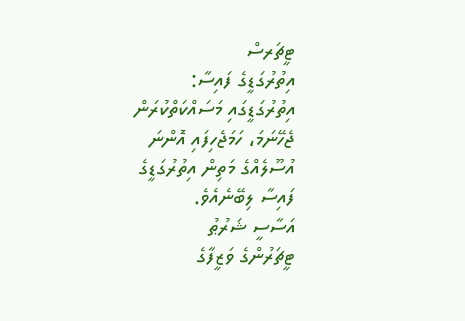ޓީޗަރސް
އިތުރުގަޑީގެ ފައިސާ:
އިތުރުގަޑީގައި މަސައްކަތްކުރަން ޖެހޭނަމަ، ހަމަޖެހިފައި އޮންނަ އުސޫލެއްގެ މަތިން އިތުރުގަޑީގެ ފައިސާ ލިބޭނެއެވެ.
އަސާސީ ޝަރުޠު
ޓީޗަރުންގެ ވަޒީފާގެ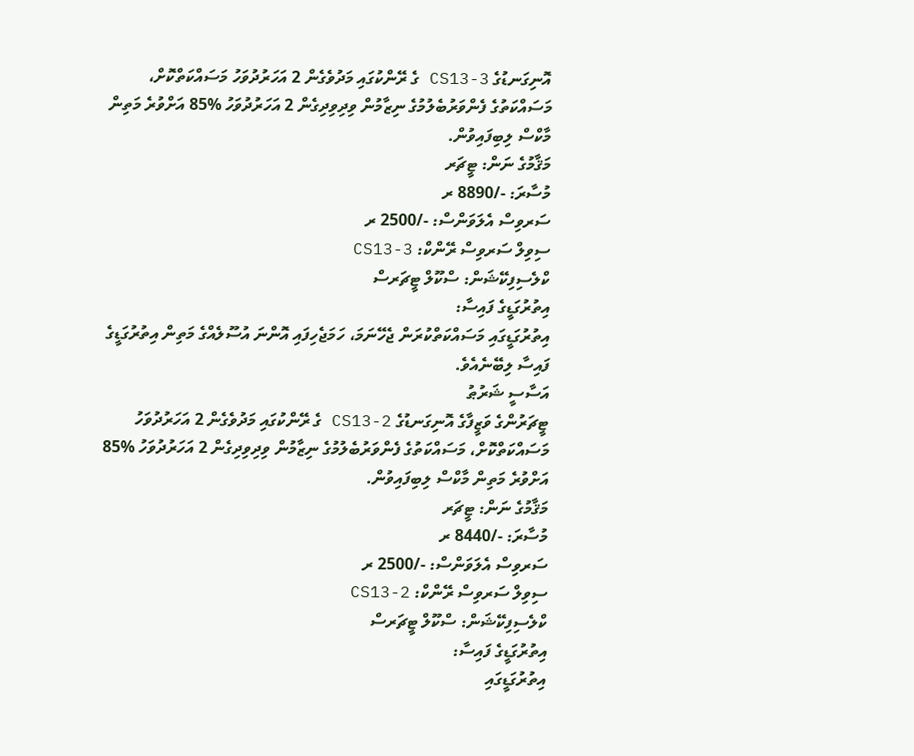އޮނިގަނޑުގެ 3-CS13 ގެ ރޭންކުގައި މަދުވެގެން 2 އަހަރުދުވަހު މަސައްކަތްކޮށް، މަސައްކަތުގެ ފެންވަރުބެލުމުގެ ނިޒާމުން ވިދިވިދިގެން 2 އަހަރުދުވަހު %85 އަށްވުރެ މަތިން މާކްސް ލިބިފައިވުން.
މަޤާމުގެ ނަން: ޓީޗަރ
މުސާރަ: -/8890 ރ
ސަރވިސް އެލަވަންސް: -/2500 ރ
ސިވިލް ސަރވިސް ރޭންކް: CS13-3
ކްލެސިފިކޭޝަން: ސްކޫލް ޓީޗަރސް
އިތުރުގަޑީގެ ފައިސާ:
އިތުރުގަޑީގައި މަސައްކަތްކުރަން ޖެހޭނަމަ، ހަމަޖެހިފައި އޮންނަ އުސޫލެއްގެ މަތިން އިތުރުގަޑީގެ ފައިސާ ލިބޭނެއެވެ.
އަސާސީ ޝަރުޠު
ޓީޗަރުންގެ ވަޒީފާގެ އޮނިގަނޑުގެ 2-CS13 ގެ ރޭންކުގައި މަދުވެގެން 2 އަހަރުދުވަހު މަސައްކަތްކޮށް، މަސައްކަތުގެ ފެންވަރުބެލުމުގެ ނިޒާމުން ވިދިވިދިގެން 2 އަހަރުދުވަހު %85 އަށްވުރެ މަތިން މާކްސް ލިބިފައިވުން.
މަޤާމުގެ ނަން: ޓީޗަރ
މުސާރަ: -/8440 ރ
ސަރވިސް އެލަވަންސް: -/2500 ރ
ސިވިލް ސަރވިސް ރޭންކް: CS13-2
ކްލެސިފިކޭޝަން: ސްކޫލް ޓީޗަރސް
އިތުރުގަޑީގެ ފައިސާ:
އިތުރުގަޑީގައި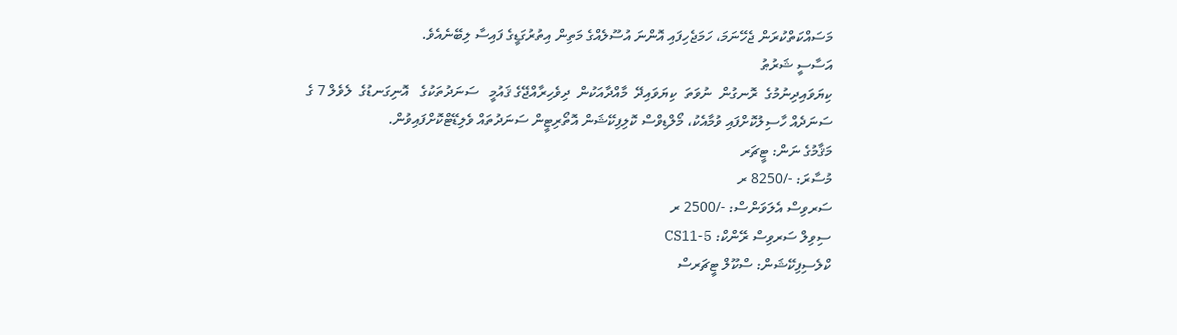މަސައްކަތްކުރަން ޖެހޭނަމަ، ހަމަޖެހިފައި އޮންނަ އުސޫލެއްގެ މަތިން އިތުރުގަޑީގެ ފައިސާ ލިބޭނެއެވެ.
އަސާސީ ޝަރުޠު
ކިޔަވައިދިނުމުގެ  ރޮނގުން  ނުވަތަ  ކިޔަވައިދޭ  މާއްދާއަކުން  ދިވެހިރާއްޖޭގެ ޤައުމީ   ސަނަދުތަކުގެ   އޮނިގަނޑުގެ  ލެވެލް 7 ގެ ސަނަދެއް ހާސިލުކޮށްފައި ވުމާއެކު، މޯލްޑިވްސް ކޮލިފިކޭޝަން އޮތޯރިޓީން ސަނަދުތައް ވެލިޑޭޓްކޮށްފައިވުން.
މަޤާމުގެ ނަން: ޓީޗަރ
މުސާރަ: -/8250 ރ
ސަރވިސް އެލަވަންސް: -/2500 ރ
ސިވިލް ސަރވިސް ރޭންކް: CS11-5
ކްލެސިފިކޭޝަން: ސްކޫލް ޓީޗަރސް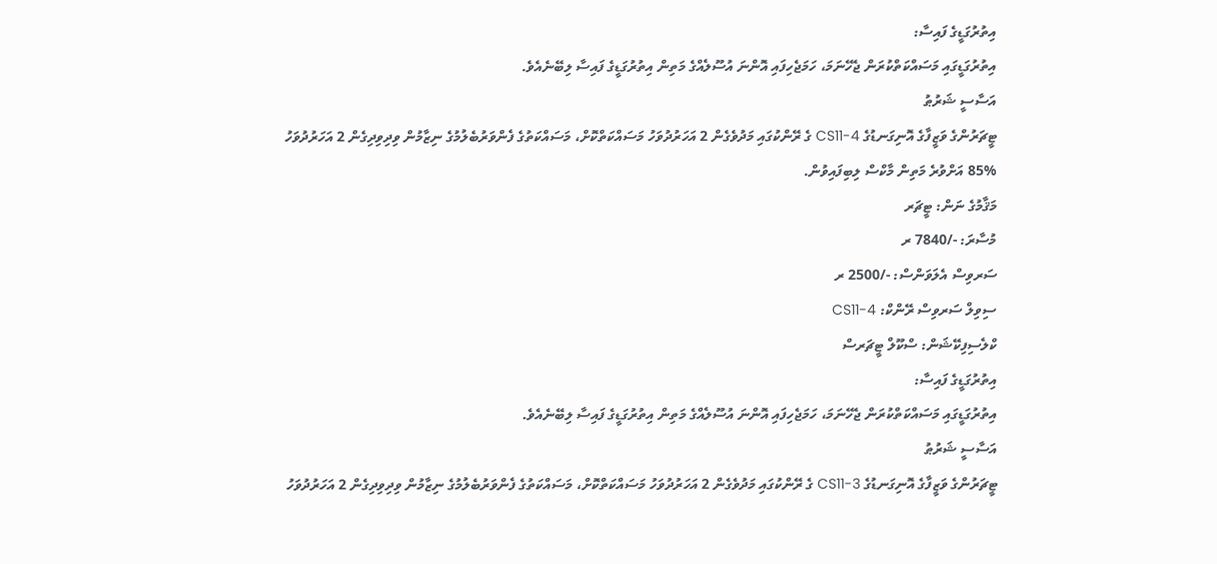އިތުރުގަޑީގެ ފައިސާ:
އިތުރުގަޑީގައި މަސައްކަތްކުރަން ޖެހޭނަމަ، ހަމަޖެހިފައި އޮންނަ އުސޫލެއްގެ މަތިން އިތުރުގަޑީގެ ފައިސާ ލިބޭނެއެވެ.
އަސާސީ ޝަރުޠު
ޓީޗަރުންގެ ވަޒީފާގެ އޮނިގަނޑުގެ 4-CS11 ގެ ރޭންކުގައި މަދުވެގެން 2 އަހަރުދުވަހު މަސައްކަތްކޮށް، މަސައްކަތުގެ ފެންވަރުބެލުމުގެ ނިޒާމުން ވިދިވިދިގެން 2 އަހަރުދުވަހު %85 އަށްވުރެ މަތިން މާކްސް ލިބިފައިވުން.
މަޤާމުގެ ނަން: ޓީޗަރ
މުސާރަ: -/7840 ރ
ސަރވިސް އެލަވަންސް: -/2500 ރ
ސިވިލް ސަރވިސް ރޭންކް: CS11-4
ކްލެސިފިކޭޝަން: ސްކޫލް ޓީޗަރސް
އިތުރުގަޑީގެ ފައިސާ:
އިތުރުގަޑީގައި މަސައްކަތްކުރަން ޖެހޭނަމަ، ހަމަޖެހިފައި އޮންނަ އުސޫލެއްގެ މަތިން އިތުރުގަޑީގެ ފައިސާ ލިބޭނެއެވެ.
އަސާސީ ޝަރުޠު
ޓީޗަރުންގެ ވަޒީފާގެ އޮނިގަނޑުގެ CS11-3 ގެ ރޭންކުގައި މަދުވެގެން 2 އަހަރުދުވަހު މަސައްކަތްކޮށް، މަސައްކަތުގެ ފެންވަރުބެލުމުގެ ނިޒާމުން ވިދިވިދިގެން 2 އަހަރުދުވަހު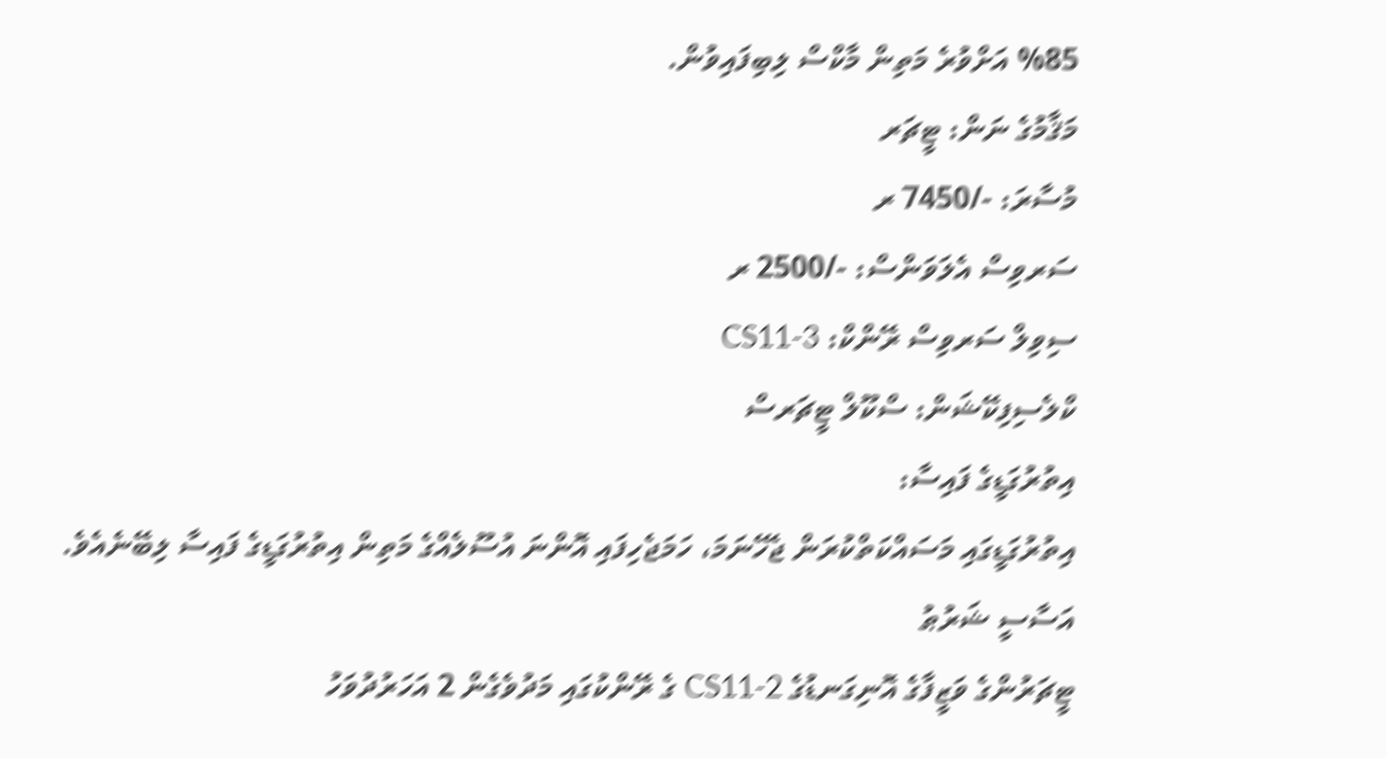%85 އަށްވުރެ މަތިން މާކްސް ލިބިފައިވުން.
މަޤާމުގެ ނަން: ޓީޗަރ
މުސާރަ: -/7450 ރ
ސަރވިސް އެލަވަންސް: -/2500 ރ
ސިވިލް ސަރވިސް ރޭންކް: CS11-3
ކްލެސިފިކޭޝަން: ސްކޫލް ޓީޗަރސް
އިތުރުގަޑީގެ ފައިސާ:
އިތުރުގަޑީގައި މަސައްކަތްކުރަން ޖެހޭނަމަ، ހަމަޖެހިފައި އޮންނަ އުސޫލެއްގެ މަތިން އިތުރުގަޑީގެ ފައިސާ ލިބޭނެއެވެ.
އަސާސީ ޝަރުޠު
ޓީޗަރުންގެ ވަޒީފާގެ އޮނިގަނޑުގެ 2-CS11 ގެ ރޭންކުގައި މަދުވެގެން 2 އަހަރުދުވަހު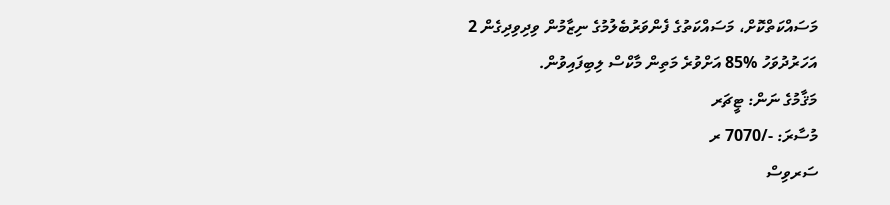މަސައްކަތްކޮށް، މަސައްކަތުގެ ފެންވަރުބެލުމުގެ ނިޒާމުން ވިދިވިދިގެން 2 އަހަރުދުވަހު %85 އަށްވުރެ މަތިން މާކްސް ލިބިފައިވުން.
މަޤާމުގެ ނަން: ޓީޗަރ
މުސާރަ: -/7070 ރ
ސަރވިސް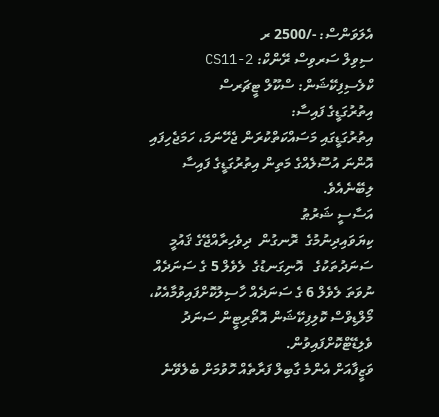އެލަވަންސް: -/2500 ރ
ސިވިލް ސަރވިސް ރޭންކް: CS11-2
ކްލެސިފިކޭޝަން: ސްކޫލް ޓީޗަރސް
އިތުރުގަޑީގެ ފައިސާ:
އިތުރުގަޑީގައި މަސައްކަތްކުރަން ޖެހޭނަމަ، ހަމަޖެހިފައި އޮންނަ އުސޫލެއްގެ މަތިން އިތުރުގަޑީގެ ފައިސާ ލިބޭނެއެވެ.
އަސާސީ ޝަރުޠު
ކިޔަވައިދިނުމުގެ  ރޮނގުން  ދިވެހިރާއްޖޭގެ ޤައުމީ   ސަނަދުތަކުގެ   އޮނިގަނޑުގެ  ލެވެލް 5 ގެ ސަނަދެއް ނުވަތަ ލެވެލް 6 ގެ ސަނަދެއް ހާސިލުކޮށްފައިވުމާއެކު، މޯލްޑިވްސް ކޮލިފިކޭޝަން އޮތޯރިޓީން ސަނަދު ވެލިޑޭޓްކޮށްފައިވުން.
ވަޒީފާއަށް އެންމެ ގާބިލް ފަރާތެއް ހޮވުމަށް ބެލެވޭނެ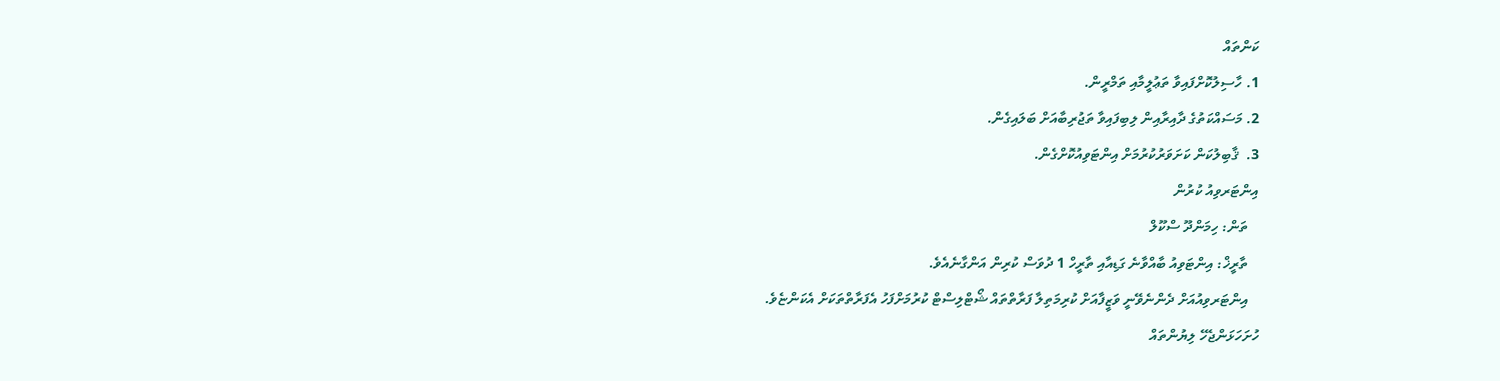ކަންތައް
1. ހާސިލުކޮށްފައިވާ ތަޢުލީމާއި ތަމްރީން.
2. މަސައްކަތުގެ ދާއިރާއިން ލިބިފައިވާ ތަޖުރިބާއަށް ބަލައިގެން.
3.  ޤާބިލުކަން ކަށަވަރުކުރުމަށް އިންޓަވިއުކޮށްގެން.
އިންޓަރވިއު ކުރުން
   ތަން: ހިމަންދޫ ސްކޫލް
   ތާރީޚް: އިންޓަވިއު ބާއްވާނެ ގަޑިއާއި ތާރީހް 1 ދުވަސް ކުރިން އަންގާނެއެވެ.
   އިންޓަރވިއުއަށް ދެންނެވޭނީ ވަޒީފާއަށް ކުރިމަތިލާ ފަރާތްތައް ޝޯޓްލިސްޓް ކުރުމަށްފަހު އެފަރާތްތަކަށް އެކަންޏެވެ.
ހުށަހަޅަންޖެހޭ ލިޔުންތައް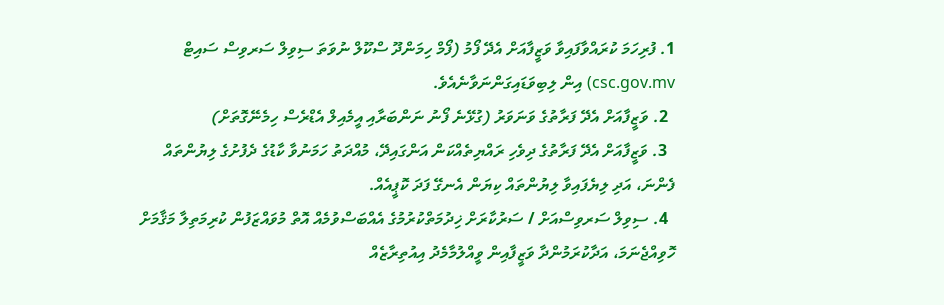1. ފުރިހަމަ ކުރައްވާފައިވާ ވަޒީފާއަށް އެދޭ ފޯމު (ފޯމް ހިމަންދޫ ސްކޫލް ނުވަތަ ސިވިލް ސަރވިސް ސައިޓް csc.gov.mv) އިން ލިބިވަޑައިގަންނަވާނެއެވެ.
  2. ވަޒީފާއަށް އެދޭ ފަރާތުގެ ވަނަވަރު (ގުޅޭނެ ފޯނު ނަންބަރާއި އީމެއިލް އެޑްރެސް ހިމެނޭގޮތަށް)
  3. ވަޒީފާއަށް އެދޭ ފަރާތުގެ ދިވެހި ރައްޔިތެއްކަން އަންގައިދޭ، މުއްދަތު ހަމަނުވާ ކާޑުގެ ދެފުށުގެ ލިޔުންތައް ފެންނަ، އަދި ލިޔެފައިވާ ލިޔުންތައް ކިޔަން އެނގޭ ފަދަ ކޮޕީއެއް.
  4. ސިވިލް ސަރވިސްއަށް / ސަރުކާރަށް ޚިދުމަތްކުރުމުގެ އެއްބަސްވުމެއް އޮތް މުވައްޒަފުން ކުރިމަތިލާ މަޤާމަށް ހޮވިއްޖެނަމަ، އަދާކުރަމުންދާ ވަޒީފާއިން ވީއްލުމާމެދު އިއުތިރާޒެއް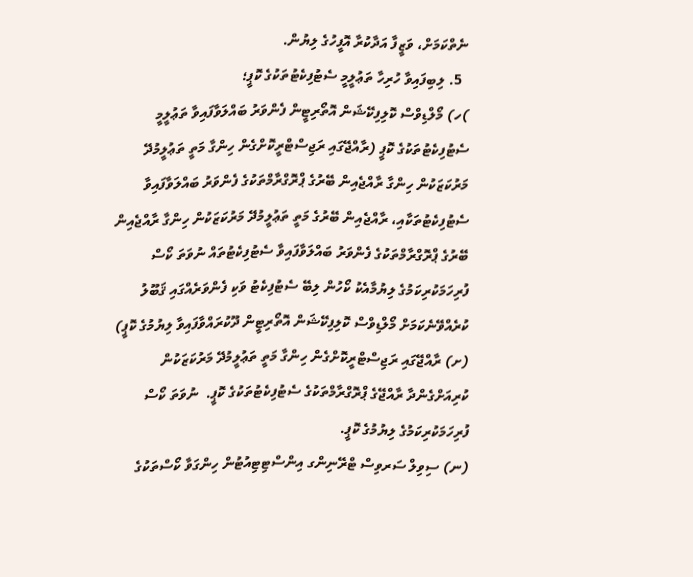ނެތްކަމަށް، ވަޒީފާ އަދާކުރާ އޮފީހުގެ ލިޔުން.
  5. ލިބިފައިވާ ހުރިހާ ތަޢުލީމީ ސެޓުފިކެޓުތަކުގެ ކޮޕީ؛
)ހ) މޯލްޑިވްސް ކޮލިފިކޭޝަން އޮތޯރިޓީން ފެންވަރު ބައްލަވާފައިވާ ތަޢުލީމީ ސެޓުފިކެޓުތަކުގެ ކޮޕީ (ރާއްޖޭގައި ރަޖިސްޓްރީކޮށްގެން ހިންގާ މަތީ ތަޢުލީމުދޭ މަރުކަޒަކުން ހިންގާ ރާއްޖެއިން ބޭރުގެ ޕްރޮގްރާމްތަކުގެ ފެންވަރު ބައްލަވާފައިވާ ސެޓުފިކެޓުތަކާއި، ރާއްޖެއިން ބޭރުގެ މަތީ ތަޢުލީމުދޭ މަރުކަޒަކުން ހިންގާ ރާއްޖެއިން ބޭރުގެ ޕްރޮގްރާމްތަކުގެ ފެންވަރު ބައްލަވާފައިވާ ސެޓުފިކެޓުތައް ނުވަތަ ކޯސް ފުރިހަމަކުރިކަމުގެ ލިޔުމާއެކު ކޯހުން ލިބޭ ސެޓުފިކެޓު ވަކި ފެންވަރެއްގައި ޤަބޫލު ކުރެއްވޭނެކަމަށް މޯލްޑިވްސް ކޮލިފިކޭޝަން އޮތޯރިޓީން ދޫކުރައްވާފައިވާ ލިޔުމުގެ ކޮޕީ)
(ށ) ރާއްޖޭގައި ރަޖިސްޓްރީކޮށްގެން ހިންގާ މަތީ ތަޢުލީމުދޭ މަރުކަޒަކުން ކުރިއަށްގެންދާ ރާއްޖޭގެ ޕްރޮގްރާމްތަކުގެ ސެޓުފިކެޓުތަކުގެ ކޮޕީ.  ނުވަތަ ކޯސް ފުރިހަމަކުރިކަމުގެ ލިޔުމުގެ ކޮޕީ.
(ނ) ސިވިލް ސަރވިސް ޓްރޭނިންގ އިންސްޓިޓިއުޓުން ހިންގަވާ ކޯސްތަކުގެ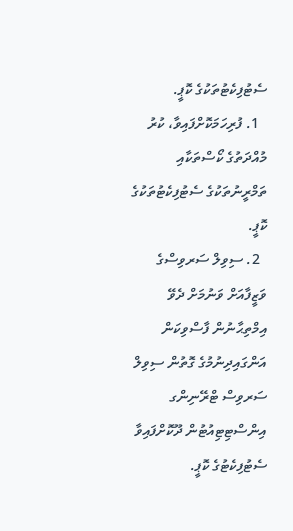ސެޓުފިކެޓުތަކުގެ ކޮޕީ.
  1. ފުރިހަމަކޮށްފައިވާ، ކުރު މުއްދަތުގެ ކޯސްތަކާއި ތަމްރީނުތަކުގެ ސެޓުފިކެޓުތަކުގެ ކޮޕީ.
  2. ސިވިލް ސަރވިސްގެ ވަޒީފާއަށް ވަނުމަށް ދެވޭ އިމްތިޙާނުން ފާސްވިކަން އަންގައިދިނުމުގެ ގޮތުން ސިވިލް ސަރވިސް ޓްރޭނިންގ އިންސްޓިޓިއުޓުން ދޫކޮށްފައިވާ ސެޓުފިކެޓުގެ ކޮޕީ.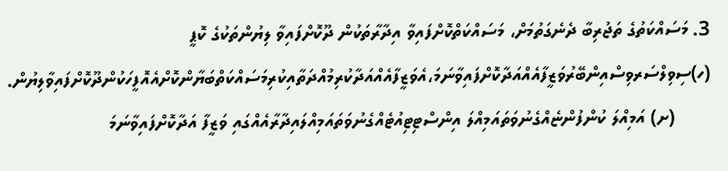3. މަސައްކަތުގެ ތަޖުރިބާ ދެނެގަތުމަށް، މަސައްކަތްކޮށްފައިވާ އިދާރާތަކުން ދޫކޮށްފައިވާ ލިޔުންތަކުގެ ކޮޕީ
(ހ)ސިވިލްސަރވިސްއިންބޭރުވަޒީފާއެއްއަދާކޮށްފައިވާނަމަ،އެވަޒީފާއެއްއަދާކުރިމުއްދަތާއިކުރިމަސައްކަތްބަޔާންކޮށްއެއޮފީހަކުންދޫކޮށްފައިވާލިޔުން.
       (ށ) އަމިއްލަ ކުންފުންޏެއްގެނުވަތައަމިއްލަ އިންސްޓިޓިއުޓެއްގެނުވަތައަމިއްލައިދާރާއެއްގައި ވަޒީފާ އަދާކޮށްފައިވާނަމަ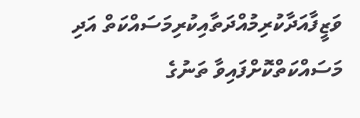ވަޒީފާއަދާކުރިމުއްދަތާއިކުރިމަސައްކަތް އަދި މަސައްކަތްކޮށްފައިވާ ތަނުގެ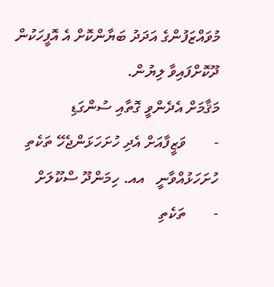މުވައްޒަފުންގެ އަދަދު ބަޔާންކޮށް އެ އޮފީހަކުން ދޫކޮށްފައިވާ ލިޔުން.
މަޤާމަށް އެދެންވީ ގޮތާއި ސުންގަޑި
-       ވަޒީފާއަށް އެދި ހުށަހަޅަންޖެހޭ ތަކެތި ހުށަހަޅުއްވާނީ   އއ. ހިމަންދޫ ސްކޫލަށް
-       ތަކެތި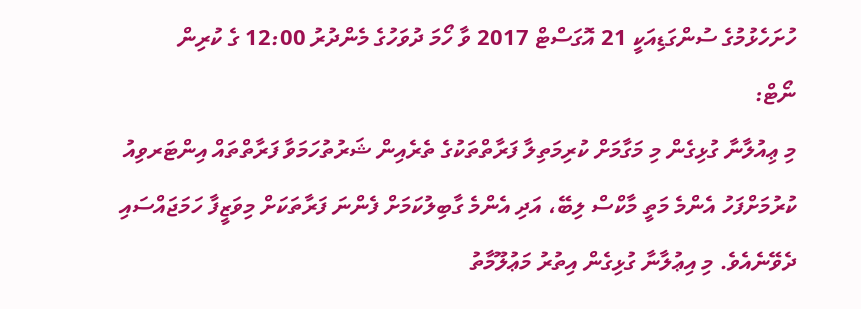ހުށަހެޅުމުގެ ސުންގަޑިއަކީ 21 އޮގަސްޓް 2017 ވާ ހޯމަ ދުވަހުގެ މެންދުރު 12:00 ގެ ކުރިން
ނޯޓް:
މި ޢިއުލާނާ ގުޅިގެން މި މަގާމަށް ކުރިމަތިލާ ފަރާތްތަކުގެ ތެރެއިން ޝަރުތުހަމަވާ ފަރާތްތައް އިންޓަރވިއު ކުރުމަށްފަހު އެންމެ މަތީ މާކްސް ލިބޭ، އަދި އެންމެ ގާބިލުކަމަށް ފެންނަ ފަރާތަކަށް މިވަޒީފާ ހަމަޖައްސައި ދެވޭނެއެވެ. މި އިޢުލާނާ ގުޅިގެން އިތުރު މަޢުލޫމާތު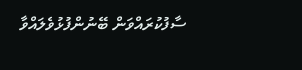ސާފުކުރައްވަން ބޭނުންފުޅުވެލައްވާ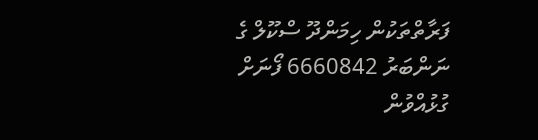ފަރާތްތަކުން ހިމަންދޫ ސްކޫލް ގެ ނަންބަރު 6660842 ފޯނަށް ގުޅުއްވުން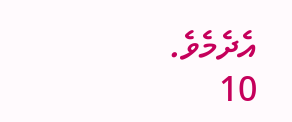އެދެމެވެ.
10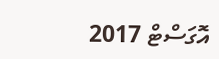އޮގަސްޓް 2017